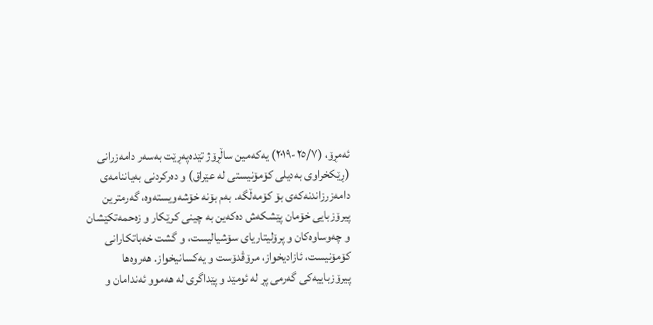ئەمڕۆ، (٢٥/٧-٢٠١٩) یەکەمین ساڵڕۆژ تێدەپەڕێت بەسەر دامەزرانی (ڕێکخراوی بەدیلی کۆمۆنیستی لە عێراق) و دەرکردنی بەیاننامەی دامەزرزاندنەکەی بۆ کۆمەڵگە. بەم بۆنە خۆشەویستەوە، گەرمترین پیرۆزبایی خۆمان پێشکەش دەکەین بە چینی کرێکار و زەحمەتکێشان و چەوساوەکان و پرۆلیتاریای سۆشیالیست، و گشت خەباتکارانی کۆمۆنیست، ئازادیخواز، مرۆڤدۆست و یەکسانیخواز. ھەروەھا پیرۆزباییەکی گەرمی پڕ لە ئومێد و پێداگری لە ھەموو ئەندامان و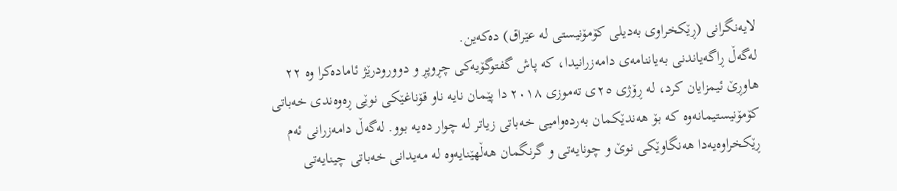لایەنگرانی (ڕێکخراوی بەدیلی کۆمۆنیستی لە عێراق) دەکەین.
لەگەڵ ڕاگەیاندنی بەیاننامەی دامەزرانیدا، کە پاش گفتوگۆیەکی چڕوپڕ و دوورودرێژ ئامادەکرا وە ٢٢ ھاوڕێ ئیمزایان کرد، لە ڕۆژی ٢٥ی تەموزی ٢٠١٨ دا پێمان نایە ناو قۆناغێکی نوێی ڕەوەندی خەباتی کۆمۆنیستیمانەوە کە بۆ ھەندێکمان بەردەوامیی خەباتی زیاتر لە چوار دەیە بوو. لەگەڵ دامەزرانی ئەم ڕێکخراوەیەدا ھەنگاوێکی نوێ و چونایەتی و گرنگمان ھەڵھێنایەوە لە مەیدانی خەباتی چینایەتی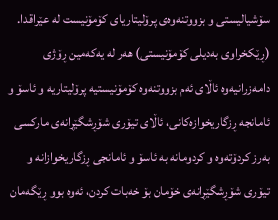سۆشیالیستی و بزووتنەوەی پرۆلیتاریای کۆمۆنیست لە عێراقدا.
(ڕێکخراوی بەدیلی کۆمۆنیستی) هەر لە یەکەمین ڕۆژی دامەزرانیەوە ئاڵای ئەم بزووتنەوە کۆمۆنیستیە پرۆلیتاریە و ئاسۆ و ئامانجە ڕزگاریخوازەکانی، ئاڵای تیۆری شۆڕشگێڕانەی مارکسی بەرز کردۆتەوە و کردومانە بە ئاسۆ و ئامانجی ڕزگاریخوازانە و تیۆری شۆڕشگێڕانەی خۆمان بۆ خەبات کردن، ئەوە بوو ڕێگەمان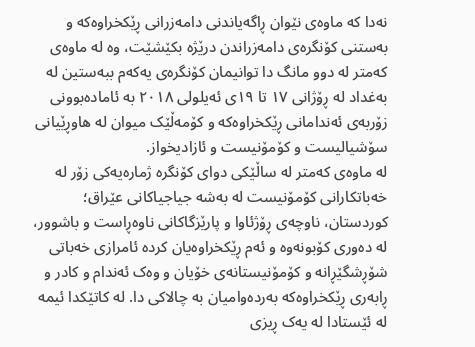نەدا کە ماوەی نێوان ڕاگەیاندنی دامەزرانی ڕێکخراوەکە و بەستنی کۆنگرەی دامەزراندن درێژە بکێشێت، وە لە ماوەی کەمتر لە دوو مانگ دا توانیمان کۆنگرەی یەکەم ببەستین لە بەغداد لە ڕۆژانی ١٧ تا ١٩ی ئەیلولی ٢٠١٨ بە ئامادەبوونی زۆربەی ئەندامانی ڕێکخراوەکە و کۆمەڵێک میوان لە ھاوڕێیانی سۆشیالیست و کۆمۆنیست و ئازادیخواز.
لە ماوەی کەمتر لە ساڵێکی دوای کۆنگرە ژمارەیەکی زۆر لە خەباتکارانی کۆمۆنیست لە بەشە جیاجیاکانی عێراق؛ کوردستان، ناوچەی ڕۆژئاوا و پارێزگاکانی ناوەڕاست و باشوور، لە دەوری کۆبونەوە و ئەم ڕێکخراوەیان کردە ئامرازی خەباتی شۆڕشگێڕانە و کۆمۆنیستانەی خۆیان و وەک ئەندام و کادر و ڕابەری ڕێکخراوەکە بەردەوامیان بە چالاکی دا. لە کاتێکدا ئیمە لە ئێستادا لە یەک ڕیزی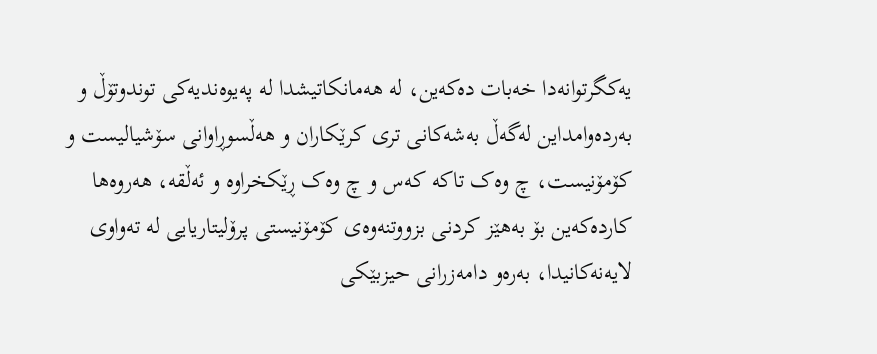یەکگرتوانەدا خەبات دەکەین، لە هەمانکاتیشدا لە پەیوەندیەکی توندوتۆڵ و بەردەوامداین لەگەڵ بەشەکانی تری کرێکاران و هەڵسوڕاوانی سۆشیالیست و کۆمۆنیست، چ وەک تاکە کەس و چ وەک ڕێکخراوە و ئەڵقە، هەروەها کاردەکەین بۆ بەھێز کردنی بزووتنەوەی کۆمۆنیستی پرۆلیتاریایی لە تەواوی لایەنەکانیدا، بەرەو دامەزرانی حیزبێکی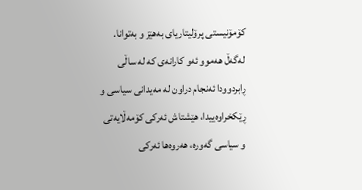کۆمۆنیستی پرۆلیتاریای بەھێز و بەتوانا.
لەگەڵ ھەموو ئەو کارانەی کە لە ساڵی ڕابردوودا ئەنجام دراون لە مەیدانی سیاسی و ڕێکخراوەییدا، ھێشتاش ئەرکی کۆمەڵایەتی و سیاسی گەورە، ھەروەھا ئەرکی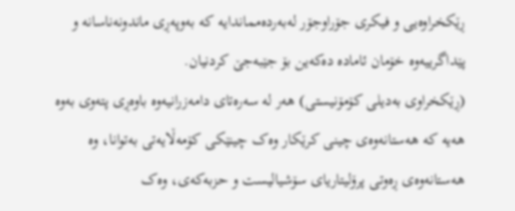ڕێکخراوەیی و فیکری جۆراوجۆر لەبەردەمماندایە کە بەوپەڕی ماندونەناسانە و پێداگرییەوە خۆمان ئامادە دەکەین بۆ جێبەجێ کردنیان.
(ڕێکخراوی بەدیلی کۆمۆنیستی) هەر لە سەرەتای دامەزرانیەوە باوەڕی پتەوی بەوە ھەیە کە ھەستانەوەی چینی کرێکار وەک چینێکی کۆمەڵایەتی بەتوانا، وە هەستانەوەی ڕەوتی پرۆلیتاریای سۆشیالیست و حزبەکەی، وەک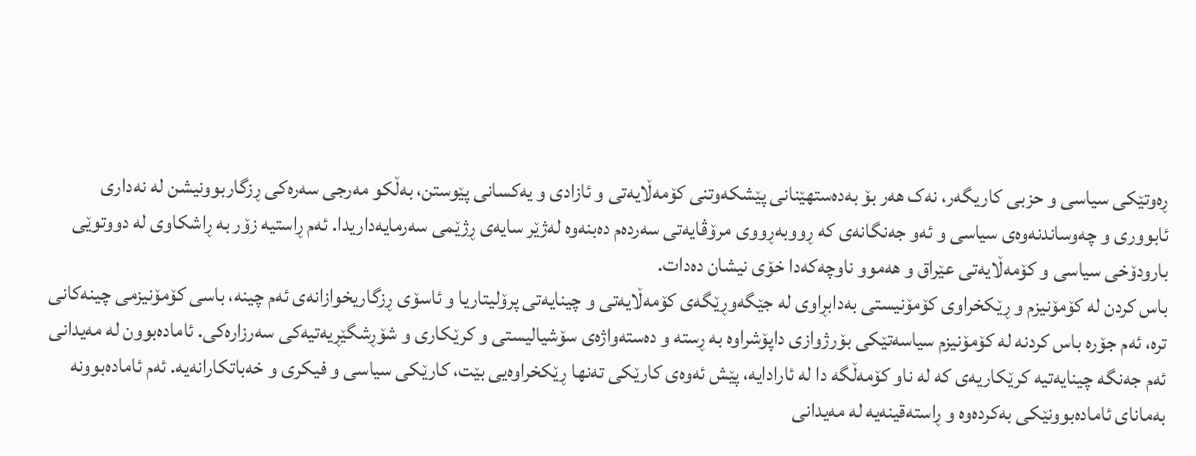ڕەوتێکی سیاسی و حزبی کاریگەر، نەک هەر بۆ بەدەستھێنانی پێشکەوتنی کۆمەڵایەتی و ئازادی و یەکسانی پێوستن، بەڵکو مەرجی سەرەکی ڕزگاربوونیشن لە نەداری ئابووری و چەوساندنەوەی سیاسی و ئەو جەنگانەی کە ڕووبەڕووی مرۆڤایەتی سەردەم دەبنەوە لەژێر سایەی ڕژێمی سەرمایەداریدا. ئەم ڕاستیە زۆر بە ڕاشکاوی لە دووتوێی بارودۆخی سیاسی و کۆمەڵایەتی عێراق و ھەموو ناوچەکەدا خۆی نیشان دەدات.
باس کردن لە کۆمۆنیزم و ڕێکخراوی کۆمۆنیستی بەدابڕاوی لە جێگەوڕێگەی کۆمەڵایەتی و چینایەتی پرۆلیتاریا و ئاسۆی ڕزگاریخوازانەی ئەم چینە، باسی کۆمۆنیزمی چینەکانی ترە، ئەم جۆرە باس کردنە لە کۆمۆنیزم سیاسەتێکی بۆرژوازی داپۆشراوە بە ڕستە و دەستەواژەی سۆشیالیستی و کرێکاری و شۆڕشگێڕیەتیەکی سەرزارەکی. ئامادەبوون لە مەیدانی ئەم جەنگە چینایەتیە کرێکاریەی کە لە ناو کۆمەڵگە دا لە ئارادایە، پێش ئەوەی کارێکی تەنھا ڕێکخراوەیی بێت، کارێکی سیاسی و فیکری و خەباتکارانەیە. ئەم ئامادەبوونە بەمانای ئامادەبوونێکی بەکردەوە و ڕاستەقینەیە لە مەیدانی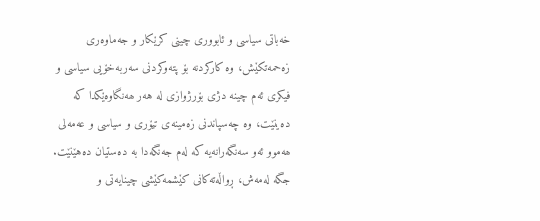خەباتی سیاسی و ئابووری چینی کرێکار و جەماوەری زەحمەتکێش، وە کارکردنە بۆ پتەوکردنی سەربەخۆیی سیاسی و فیکری ئەم چینە دژی بۆرژوازی لە هەر ھەنگاوەێکدا کە دەینێت، وە چەسپاندنی زەمینەی تیۆری و سیاسی و عەمەلی ھەموو ئەو سەنگەرانەیە کە لەم جەنگەدا بە دەستیان دەهێنێت.
جگە لەمەش، ڕواڵەتەکانی کێشمەکێشی چینایەتی و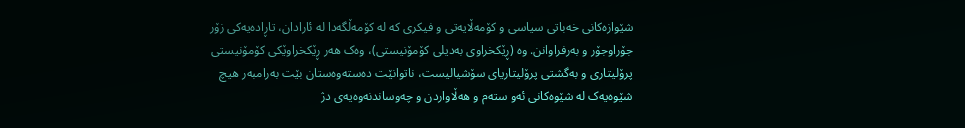شێوازەکانی خەباتی سیاسی و کۆمەڵایەتی و فیکری کە لە کۆمەڵگەدا لە ئارادان، تاڕادەیەکی زۆر جۆراوجۆر و بەرفراوانن. وە (ڕێکخراوی بەدیلی کۆمۆنیستی)، وەک ھەر ڕێکخراوێکی کۆمۆنیستی پرۆلیتاری و بەگشتی پرۆلیتاریای سۆشیالیست، ناتوانێت دەستەوەستان بێت بەرامبەر ھیچ شێوەیەک لە شێوەکانی ئەو ستەم و ھەڵاواردن و چەوساندنەوەیەی دژ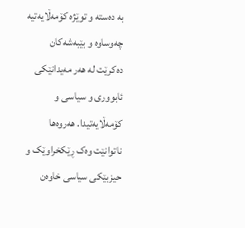بە دەستە و توێژە کۆمەڵایەتیە چەوساوە و بێبەشەکان دەکرێت لە ھەر مەیدانێکی ئابووری و سیاسی و کۆمەڵایەتیدا. ھەروەھا ناتوانێت وەک ڕێکخراوێک و حیزبێکی سیاسی خاوەن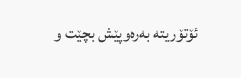ئۆتۆریتە بەرەوپێش بچێت و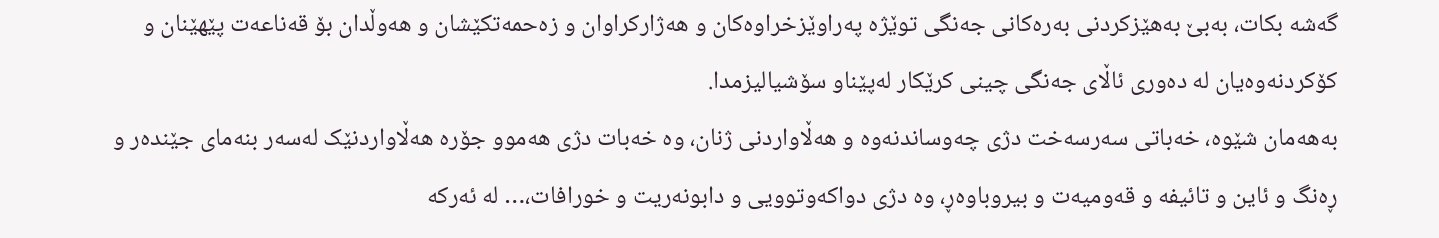گەشە بکات، بەبێ بەهێزکردنی بەرەکانی جەنگی توێژە پەراوێزخراوەکان و ھەژارکراوان و زەحمەتکێشان و هەوڵدان بۆ قەناعەت پێهێنان و کۆکردنەوەیان لە دەوری ئاڵای جەنگی چینی کرێکار لەپێناو سۆشیالیزمدا.
بەھەمان شێوە، خەباتی سەرسەخت دژی چەوساندنەوە و ھەڵاواردنی ژنان، وە خەبات دژی ھەموو جۆرە ھەڵاواردنێک لەسەر بنەمای جێندەر و ڕەنگ و ئاین و تائیفە و قەومیەت و بیروباوەڕ، وە دژی دواکەوتوویی و دابونەریت و خورافات،… لە ئەرکە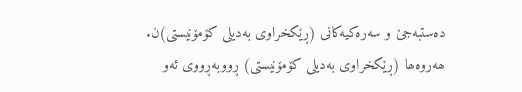دەستبەجێ و سەرەکیەکانی (ڕێکخراوی بەدیلی کۆمۆنیستی)ن.
ھەروەھا (ڕێکخراوی بەدیلی کۆمۆنیستی) ڕووبەڕووی ئەو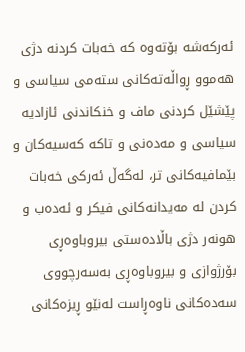ئەرکەشە بۆتەوە کە خەبات کردنە دژی ھەموو ڕواڵەتەکانی ستەمی سیاسی و پێشێل کردنی ماف و خنکاندنی ئازادیە سیاسی و مەدەنی و تاکە کەسیەکان و بێمافیەکانی تر، لەگەڵ ئەرکی خەبات کردن لە مەیدانەکانی فیکر و ئەدەب و ھونەر دژی باڵادەستی بیروباوەڕی بۆرژوازی و بیروباوەڕی بەسەرچووی سەدەکانی ناوەڕاست لەنێو ڕیزەکانی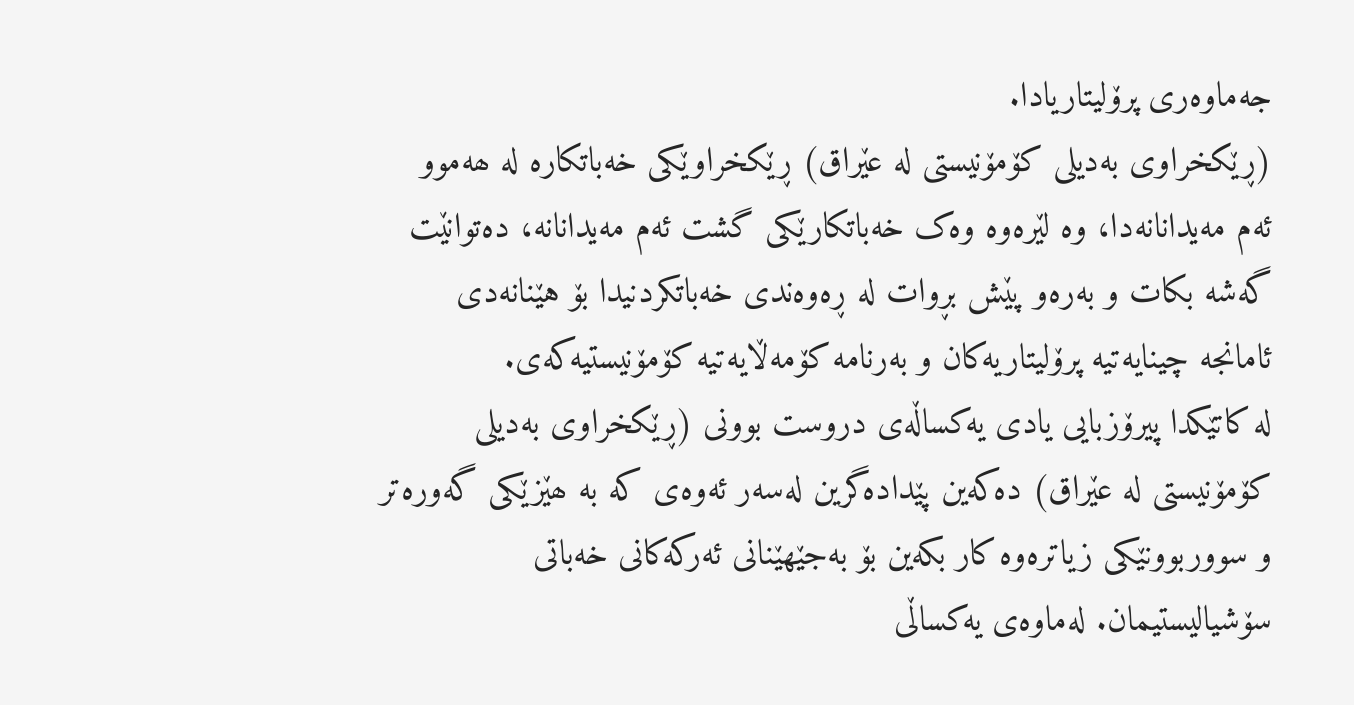جەماوەری پرۆلیتاریادا.
(ڕێکخراوی بەدیلی کۆمۆنیستی لە عێراق) ڕێکخراوێکی خەباتکارە لە ھەموو ئەم مەیدانانەدا، وە لێرەوە وەک خەباتکارێکی گشت ئەم مەیدانانە، دەتوانێت گەشە بکات و بەرەو پێش بڕوات لە ڕەوەندی خەباتکردنیدا بۆ هێنانەدی ئامانجە چینایەتیە پرۆلیتاریەکان و بەرنامە کۆمەڵایەتیە کۆمۆنیستیەکەی.
لە کاتێکدا پیرۆزبایی یادی یەکساڵەی دروست بوونی (ڕێکخراوی بەدیلی کۆمۆنیستی لە عێراق) دەکەین پێدادەگرین لەسەر ئەوەی کە بە ھێزێکی گەورەتر و سووربوونێکی زیاترەوە کار بکەین بۆ بەجێھێنانی ئەرکەکانی خەباتی سۆشیالیستیمان. لەماوەی یەکساڵی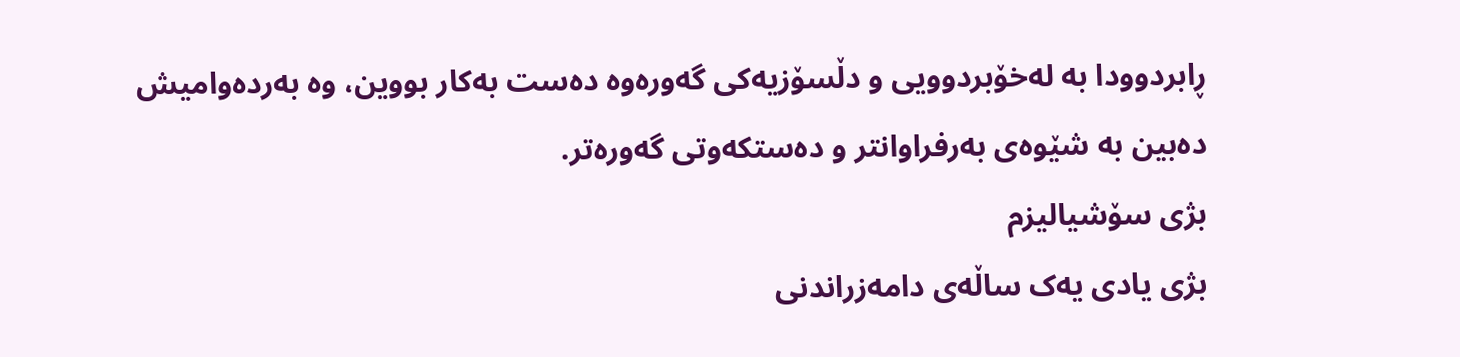ڕابردوودا بە لەخۆبردوویی و دڵسۆزیەکی گەورەوە دەست بەکار بووین، وە بەردەوامیش دەبین بە شێوەی بەرفراوانتر و دەستکەوتی گەورەتر.
بژی سۆشیالیزم
بژی یادی یەک ساڵەی دامەزراندنی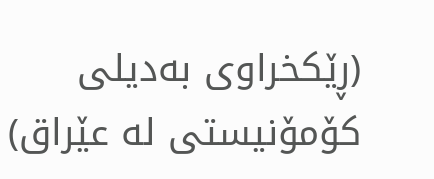(ڕێکخراوی بەدیلی کۆمۆنیستی لە عێراق)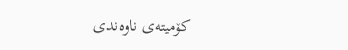کۆمیتەی ناوەندی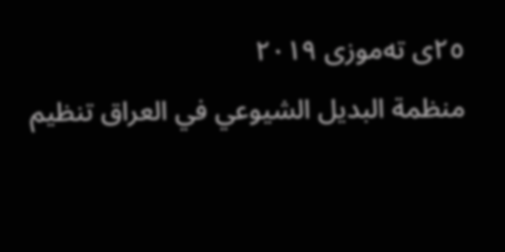٢٥ی تەموزی ٢٠١٩
منظمة البديل الشيوعي في العراق تنظيم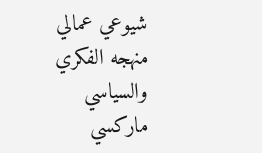شيوعي عمالي منهجه الفكري والسياسي ماركسي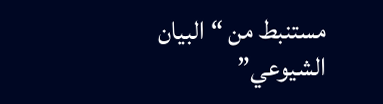مستنبط من “البيان الشيوعي”